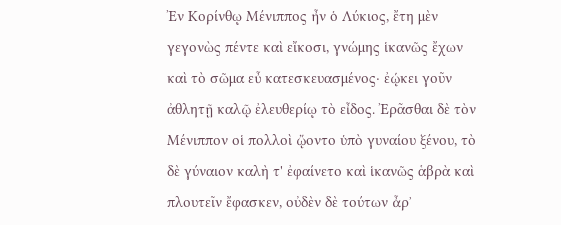Ἐν Κορίνθῳ Μένιππος ἦν ὁ Λύκιος, ἔτη μὲν γεγονὼς πέντε καὶ εἴκοσι, γνώμης ἱκανῶς ἔχων καὶ τὸ σῶμα εὖ κατεσκευασμένος· ἐῴκει γοῦν ἀθλητῇ καλῷ ἐλευθερίῳ τὸ εἶδος. Ἐρᾶσθαι δὲ τὸν Μένιππον οἱ πολλοὶ ᾤοντο ὑπὸ γυναίου ξένου, τὸ δὲ γύναιον καλὴ τ' ἐφαίνετο καὶ ἱκανῶς ἁβρὰ καὶ πλουτεῖν ἔφασκεν, οὐδὲν δὲ τούτων ἆρ᾽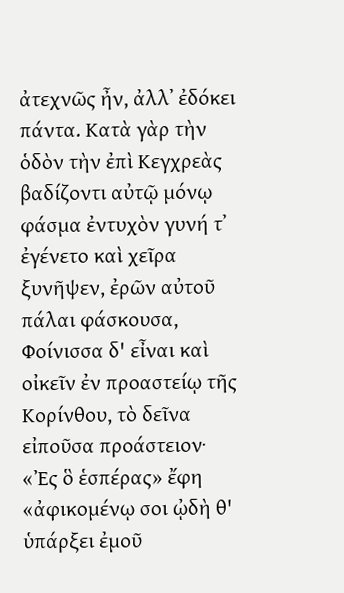ἀτεχνῶς ἦν, ἀλλ᾽ ἐδόκει πάντα. Κατὰ γὰρ τὴν ὁδὸν τὴν ἐπὶ Κεγχρεὰς βαδίζοντι αὐτῷ μόνῳ φάσμα ἐντυχὸν γυνή τ᾽ ἐγένετο καὶ χεῖρα ξυνῆψεν, ἐρῶν αὐτοῦ πάλαι φάσκουσα, Φοίνισσα δ' εἶναι καὶ οἰκεῖν ἐν προαστείῳ τῆς Κορίνθου, τὸ δεῖνα εἰποῦσα προάστειον· «Ἐς ὃ ἑσπέρας» ἔφη «ἀφικομένῳ σοι ᾠδὴ θ' ὑπάρξει ἐμοῦ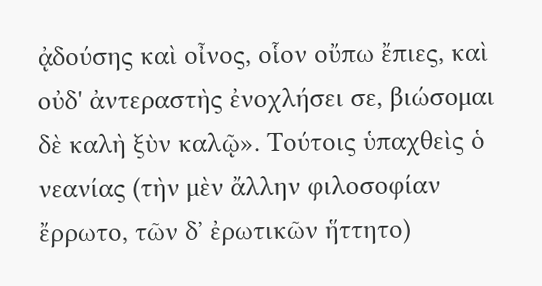ᾀδούσης καὶ οἶνος, οἷον οὔπω ἔπιες, καὶ οὐδ' ἀντεραστὴς ἐνοχλήσει σε, βιώσομαι δὲ καλὴ ξὺν καλῷ». Τούτοις ὑπαχθεὶς ὁ νεανίας (τὴν μὲν ἄλλην φιλοσοφίαν ἔρρωτο, τῶν δ᾽ ἐρωτικῶν ἥττητο)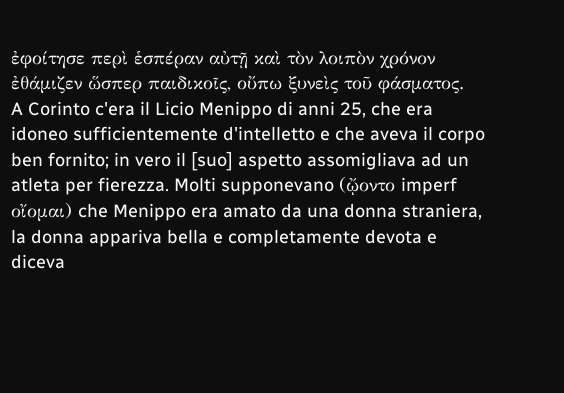ἐφοίτησε περὶ ἑσπέραν αὐτῇ καὶ τὸν λοιπὸν χρόνον ἐθάμιζεν ὥσπερ παιδικοῖς, οὔπω ξυνεὶς τοῦ φάσματος.
A Corinto c'era il Licio Menippo di anni 25, che era idoneo sufficientemente d'intelletto e che aveva il corpo ben fornito; in vero il [suo] aspetto assomigliava ad un atleta per fierezza. Molti supponevano (ᾤοντο imperf οἴομαι) che Menippo era amato da una donna straniera, la donna appariva bella e completamente devota e diceva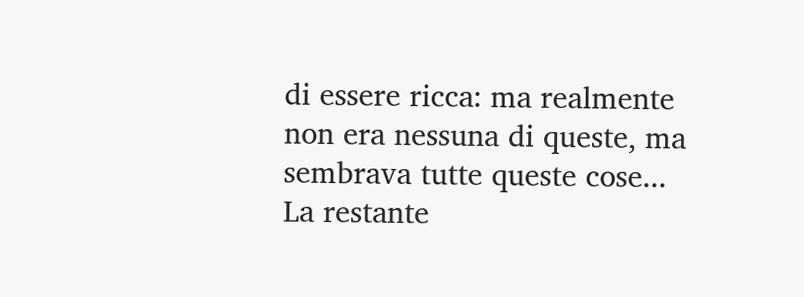di essere ricca: ma realmente non era nessuna di queste, ma sembrava tutte queste cose...
La restante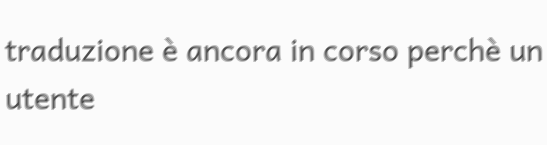traduzione è ancora in corso perchè un utente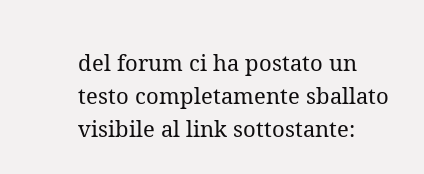del forum ci ha postato un testo completamente sballato visibile al link sottostante: